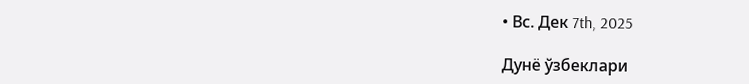• Вс. Дек 7th, 2025

Дунё ўзбеклари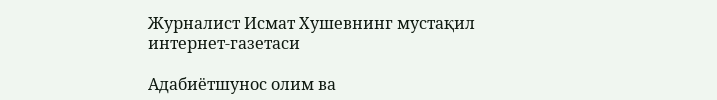Журналист Исмат Хушевнинг мустақил интернет-газетаси

Адабиётшунос олим ва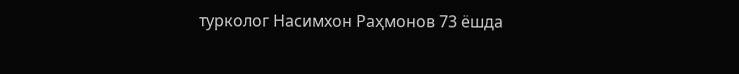турколог Насимхон Раҳмонов 73 ёшда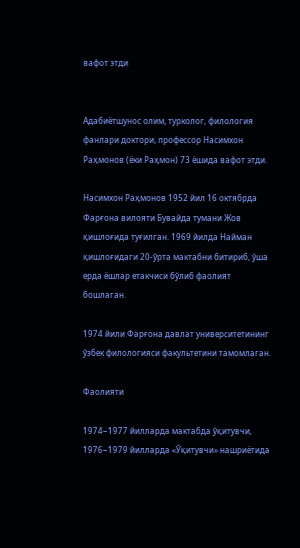вафот этди


Адабиётшунос олим, турколог, филология фанлари доктори, профессор Насимхон Раҳмонов (ёки Раҳмон) 73 ёшида вафот этди.

Насимхон Раҳмонов 1952 йил 16 октябрда Фарғона вилояти Бувайда тумани Жов қишлоғида туғилган. 1969 йилда Найман қишлоғидаги 20-ўрта мактабни битириб, ўша ерда ёшлар етакчиси бўлиб фаолият бошлаган.

1974 йили Фарғона давлат университетининг ўзбек филологияси факультетини тамомлаган.

Фаолияти

1974−1977 йилларда мактабда ўқитувчи, 1976−1979 йилларда «Ўқитувчи» нашриётида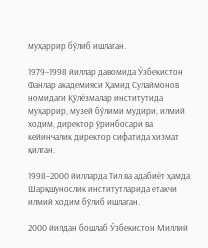муҳаррир бўлиб ишлаган.

1979−1998 йиллар давомида Ўзбекистон Фанлар академияси Ҳамид Сулаймонов номидаги Қўлёзмалар институтида муҳаррир, музей бўлими мудири, илмий ходим, директор ўринбосари ва кейинчалик директор сифатида хизмат қилган.

1998−2000 йилларда Тил ва адабиёт ҳамда Шарқшунослик институтларида етакчи илмий ходим бўлиб ишлаган.

2000 йилдан бошлаб Ўзбекистон Миллий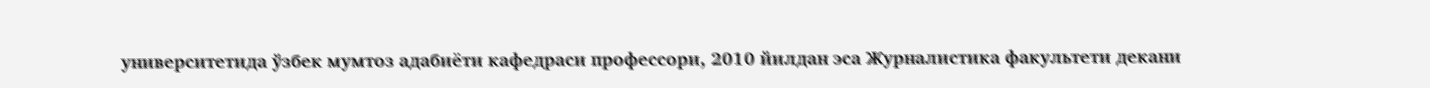университетида ўзбек мумтоз адабиёти кафедраси профессори, 2010 йилдан эса Журналистика факультети декани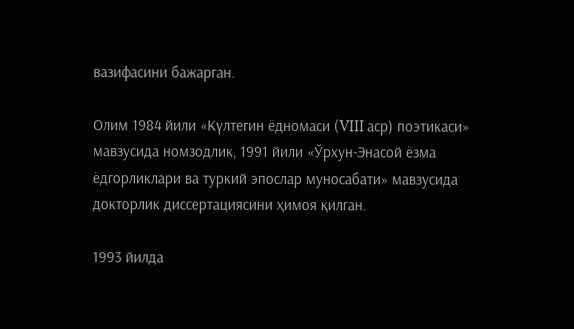вазифасини бажарган.

Олим 1984 йили «Күлтегин ёдномаси (VIII аср) поэтикаси» мавзусида номзодлик, 1991 йили «Ўрхун-Энасой ёзма ёдгорликлари ва туркий эпослар муносабати» мавзусида докторлик диссертациясини ҳимоя қилган.

1993 йилда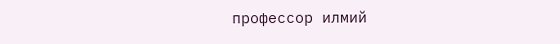профессор илмий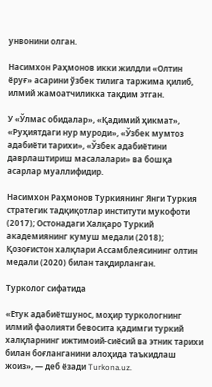унвонини олган.

Насимхон Раҳмонов икки жилдли «Олтин ёруғ» асарини ўзбек тилига таржима қилиб, илмий жамоатчиликка тақдим этган.

У «Ўлмас обидалар», «Қадимий ҳикмат», «Руҳиятдаги нур муроди», «Ўзбек мумтоз адабиёти тарихи», «Ўзбек адабиётини даврлаштириш масалалари» ва бошқа асарлар муаллифидир.

Насимхон Раҳмонов Туркиянинг Янги Туркия стратегик тадқиқотлар институти мукофоти (2017); Остонадаги Халқаро Туркий академиянинг кумуш медали (2018); Қозоғистон халқлари Ассамблеясининг олтин медали (2020) билан тақдирланган.

Турколог сифатида

«Етук адабиётшунос, моҳир туркологнинг илмий фаолияти бевосита қадимги туркий халқларнинг ижтимоий-сиёсий ва этник тарихи билан боғланганини алоҳида таъкидлаш жоиз», — деб ёзади Turkona.uz.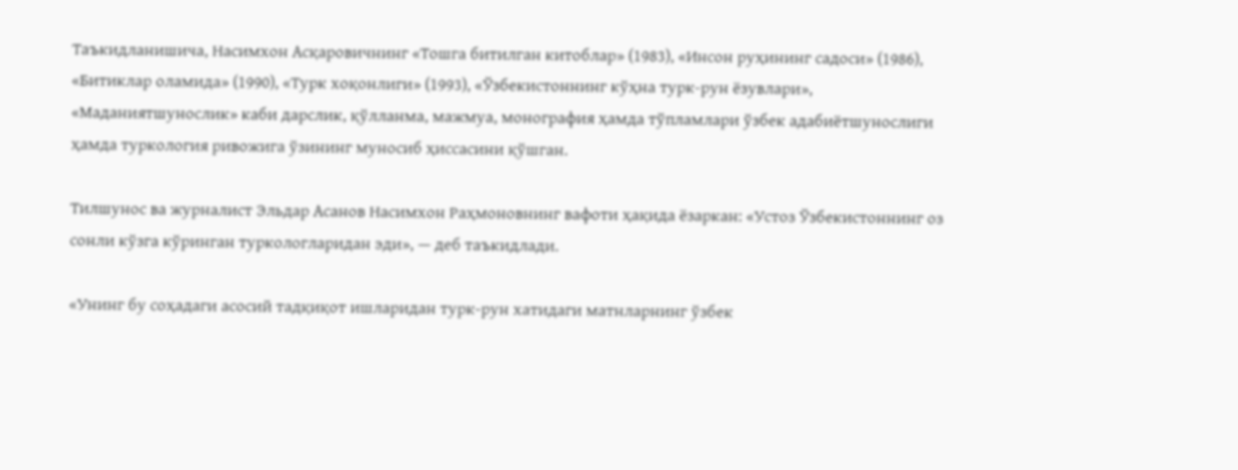Таъкидланишича, Насимхон Асқаровичнинг «Тошга битилган китоблар» (1983), «Инсон руҳининг садоси» (1986), «Битиклар оламида» (1990), «Турк хоқонлиги» (1993), «Ўзбекистоннинг кўҳна турк-рун ёзувлари», «Маданиятшунослик» каби дарслик, қўлланма, мажмуа, монография ҳамда тўпламлари ўзбек адабиётшунослиги ҳамда туркология ривожига ўзининг муносиб ҳиссасини қўшган.

Тилшунос ва журналист Эльдар Асанов Насимхон Раҳмоновнинг вафоти ҳақида ёзаркан: «Устоз Ўзбекистоннинг оз сонли кўзга кўринган туркологларидан эди», — деб таъкидлади.

«Унинг бу соҳадаги асосий тадқиқот ишларидан турк-рун хатидаги матнларнинг ўзбек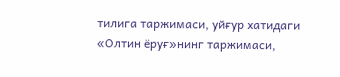тилига таржимаси, уйғур хатидаги «Олтин ёруғ»нинг таржимаси,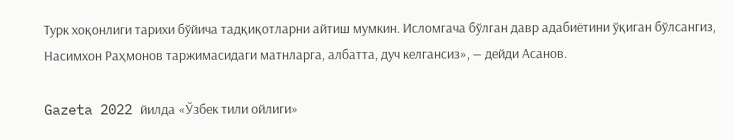Турк хоқонлиги тарихи бўйича тадқиқотларни айтиш мумкин. Исломгача бўлган давр адабиётини ўқиган бўлсангиз, Насимхон Раҳмонов таржимасидаги матнларга, албатта, дуч келгансиз», — дейди Асанов.

Gazeta 2022 йилда «Ўзбек тили ойлиги»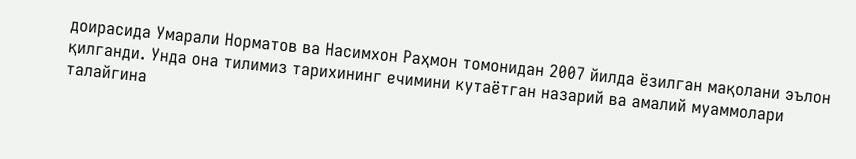доирасида Умарали Норматов ва Насимхон Раҳмон томонидан 2007 йилда ёзилган мақолани эълон қилганди. Унда она тилимиз тарихининг ечимини кутаётган назарий ва амалий муаммолари талайгина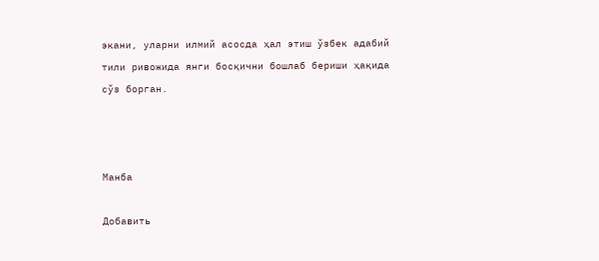экани, уларни илмий асосда ҳал этиш ўзбек адабий тили ривожида янги босқични бошлаб бериши ҳақида сўз борган.



Манба

Добавить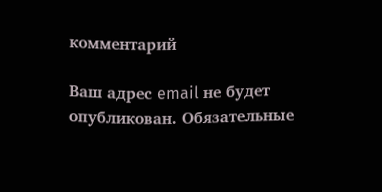комментарий

Ваш адрес email не будет опубликован. Обязательные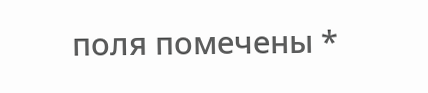поля помечены *